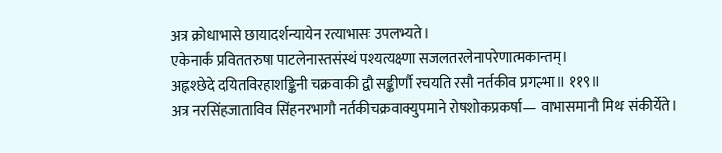अत्र क्रोधाभासे छायादर्शन्यायेन रत्याभासः उपलभ्यते।
एकेनार्कं प्रविततरुषा पाटलेनास्तसंस्थं पश्यत्यक्ष्णा सजलतरलेनापरेणात्मकान्तम्।
अह्नश्छेदे दयितविरहाशङ्किनी चक्रवाकी द्वौ सङ्कीर्णौ रचयति रसौ नर्तकीव प्रगल्भा॥ ११९॥
अत्र नरसिंहजाताविव सिंहनरभागौ नर्तकीचक्रवाक्युपमाने रोषशोकप्रकर्षा— वाभासमानौ मिथः संकीर्येते।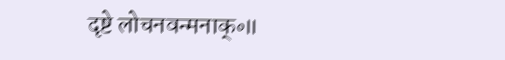दृष्टे लोचनवन्मनाक्॰॥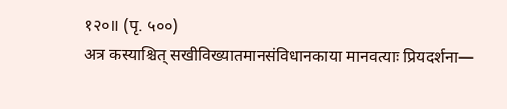१२०॥ (पृ. ५००)
अत्र कस्याश्चित् सखीविख्यातमानसंविधानकाया मानवत्याः प्रियदर्शना—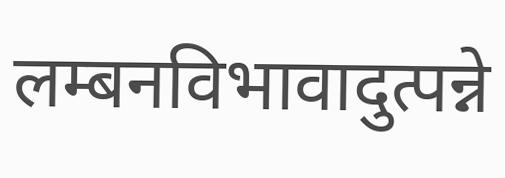लम्बनविभावादुत्पन्ने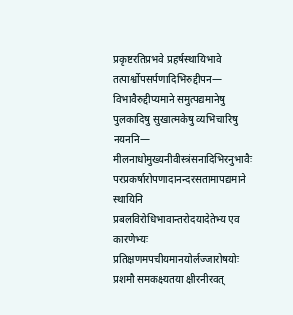प्रकृष्टरतिप्रभवे प्रहर्षस्थायिभावे तत्पार्श्वोपसर्पणादिभिरुद्दीपन— विभावैरुद्दीप्यमाने समुत्पद्यमानेषु पुलकादिषु सुखात्मकेषु व्यभिचारिषु नयननि— मीलनाधोमुख्यनीवीस्त्रंसनादिभिरनुभावैः परप्रकर्षारोपणादानन्दरसतामापद्यमाने स्थायिनि प्रबलविरोधिभावान्तरोदयादेतेभ्य एव कारणेभ्यः प्रतिक्षणमपचीयमानयोर्लज्जारोषयोः प्रशमौ समकक्ष्यतया क्षीरनीरवत्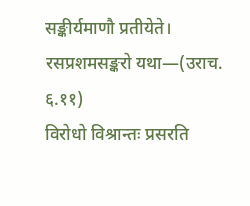सङ्कीर्यमाणौ प्रतीयेते।
रसप्रशमसङ्करो यथा—(उराच. ६.११)
विरोधो विश्रान्तः प्रसरति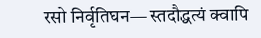रसो निर्वृतिघन— स्तदौद्धत्यं क्वापि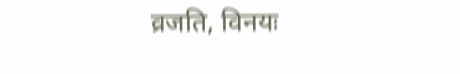व्रजति, विनयः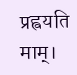प्रह्वयति माम्।